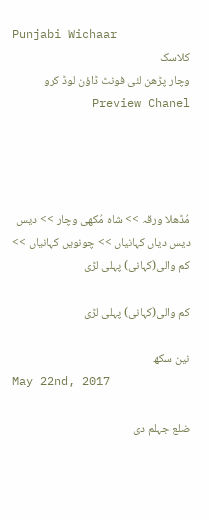Punjabi Wichaar
کلاسک
وچار پڑھن لئی فونٹ ڈاؤن لوڈ کرو Preview Chanel




مُڈھلا ورقہ >> شاہ مُکھی وچار >> دیس دیس دیاں کہانیاں >> چونویں کہانیاں >> کم والی(کہانی) پہلی لڑی

کم والی(کہانی) پہلی لڑی

نین سکھ
May 22nd, 2017

ضلع جہلم دی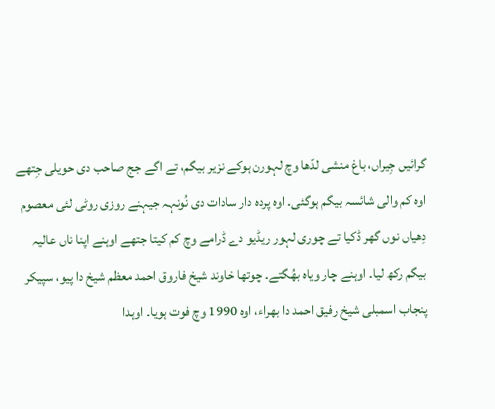گرائیں جِیراں، باغ منشی لدّھا وچ لہورن ہوکے نزیر بیگم، تے اگے جج صاحب دی حویلی جِتھے اوہ کم والی شائسہ بیگم ہوگئی۔ اوہ پردہ دار سادات دی نُونہہ جیہنے روزی روٹی لئی معصوم دِھیاں نوں گھر ڈکیا تے چوری لہور ریڈیو دے ڈرامے وچ کم کیتا جتھے اوہنے اپنا ناں عالیہ بیگم رکھ لیا۔ اوہنے چار ویاہ بھُگتے۔ چوتھا خاوند شیخ فاروق احمد معظم شیخ دا پیو، سپیکر پنجاب اسمبلی شیخ رفیق احمد دا بھراء، اوہ 1990 وچ فوت ہویا۔ اوہدا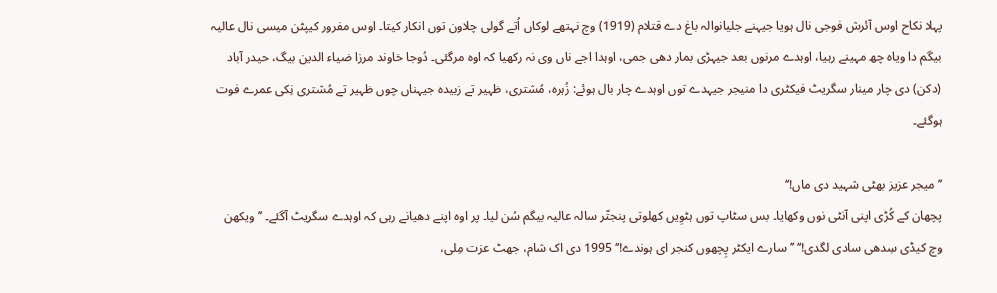پہلا نکاح اوس آئرش فوجی نال ہویا جیہنے جلیانوالہ باغ دے قتلام (1919) وچ نہتھے لوکاں اُتے گولی چلاون توں انکار کیتا۔ اوس مفرور کیپٹن میسی نال عالیہ بیگم دا ویاہ چھ مہینے رہیا، اوہدے مرنوں بعد جیہڑی بمار دھی جمی، اوہدا اجے ناں وی نہ رکھیا کہ اوہ مرگئی۔ دُوجا خاوند مرزا ضیاء الدین بیگ، حیدر آباد (دکن) دی چار مینار سگریٹ فیکٹری دا منیجر جیہدے توں اوہدے چار بال ہوئے: زُہرہ، مُشتری، ظہیر تے زبیدہ جیہناں چوں ظہیر تے مُشتری نِکی عمرے فوت ہوگئے۔

’’میجر عزیز بھٹی شہید دی ماں!‘‘
پچھان کے کُڑی اپنی آنٹی نوں وکھایا۔ بس سٹاپ توں ہٹوِیں کھلوتی پنجتّر سالہ عالیہ بیگم سُن لیا۔ پر اوہ اپنے دھیانے رہی کہ اوہدے سگریٹ آگئے۔ ’’ویکھن وچ کیڈی سِدھی سادی لگدی!‘‘ ’’سارے ایکٹر پِچھوں کنجر ای ہوندے!‘‘ 1995 دی اک شام، جھٹ عزت مِلی،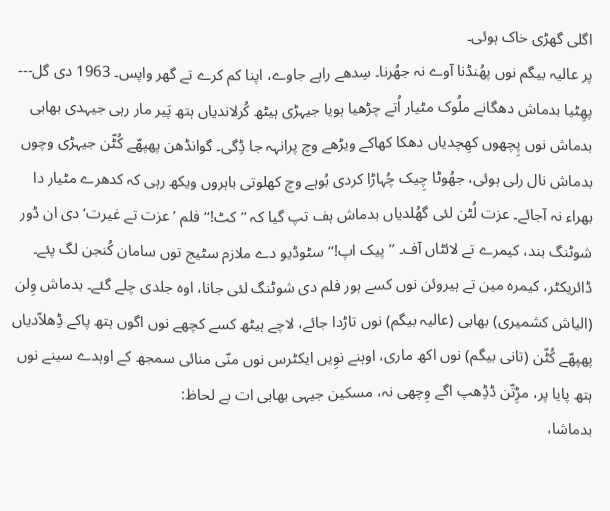اگلی گھڑی خاک ہوئی۔
پر عالیہ بیگم نوں پھُنڈنا آوے نہ جھُرنا۔ سِدھے راہے جاوے، اپنا کم کرے تے گھر واپس۔ 1963 دی گل--- پھِٹیا بدماش دھگانے ملُوک مٹیار اُتے چڑھیا ہویا جیہڑی ہیٹھ کُرلاندیاں ہتھ پَیر مار رہی جیہدی بھابی بدماش نوں پِچھوں کھِچدیاں دھکا کھاکے ویڑھے وچ پرانہہ جا ڈِگی۔ گوانڈھن پھپھّے کُٹّن جیہڑی وچوں بدماش نال رلی ہوئی، جھُوٹا چِیک چُہاڑا کردی بُوہے وچ کھلوتی باہروں ویکھ رہی کہ کدھرے مٹیار دا بھراء نہ آجائے۔ عزت لُٹن لئی گھُلدیاں بدماش ہف تپ گیا کہ ’’کٹ!‘‘فلم ’عزت تے غیرت‘ دی ان ڈور شوٹنگ بند، کیمرے تے لائٹاں آف۔ ’’پیک اپ!‘‘ سٹوڈیو دے ملازم سٹیج توں سامان کُنجن لگ پئے۔ ڈائریکٹر، کیمرہ مین تے ہیروئن نوں کسے ہور فلم دی شوٹنگ لئی جانا، اوہ جلدی چلے گئے۔ بدماش وِلن (الیاش کشمیری) بھابی (عالیہ بیگم) نوں تاڑدا جائے، لاچے ہیٹھ کسے کچھے نوں اگوں ہتھ پاکے ڈِھلاّدیاں پھپھّے کُٹّن (تانی بیگم) نوں اکھ ماری، اوہنے نوِیں ایکٹرس نوں منّی منائی سمجھ کے اوہدے سینے نوں ہتھ پایا پر، مڑِتّن ڈڈِھپ اگے وِچھی نہ، مسکین جیہی بھابی ات بے لحاظ:
بدماشا،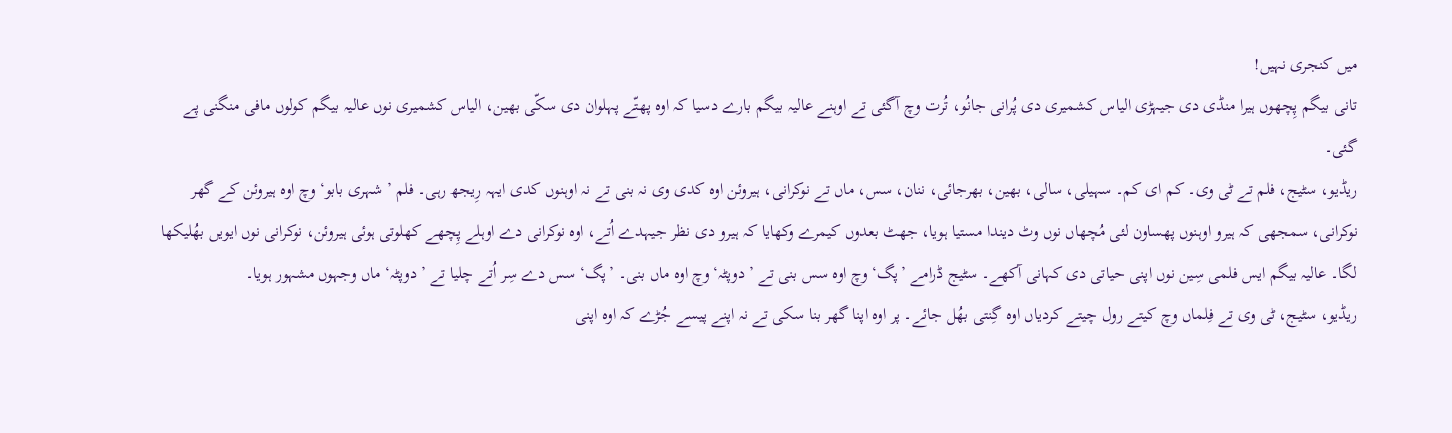میں کنجری نہیں!
تانی بیگم پِچھوں ہیرا منڈی دی جیہڑی الیاس کشمیری دی پُرانی جانُو، تُرت وچ آگئی تے اوہنے عالیہ بیگم بارے دسیا کہ اوہ پھتّے پہلوان دی سکّی بھین، الیاس کشمیری نوں عالیہ بیگم کولوں مافی منگنی پے گئی۔
ریڈیو، سٹیج، فلم تے ٹی وی۔ کم ای کم۔ سہیلی، سالی، بھین، بھرجائی، ننان، سس، ماں تے نوکرانی، ہیروئن اوہ کدی وی نہ بنی تے نہ اوہنوں کدی ایہہ رِیجھ رہی۔ فلم ’شہری بابو‘ وچ اوہ ہیروئن کے گھر نوکرانی، سمجھی کہ ہیرو اوہنوں پھساون لئی مُچھاں نوں وٹ دیندا مستیا ہویا، جھٹ بعدوں کیمرے وکھایا کہ ہیرو دی نظر جیہدے اُتے، اوہ نوکرانی دے اوہلے پِچھے کھلوتی ہوئی ہیروئن، نوکرانی نوں ایویں بھُلیکھا لگا۔ عالیہ بیگم ایس فلمی سِین نوں اپنی حیاتی دی کہانی آکھے۔ سٹیج ڈرامے ’پگ‘ وچ اوہ سس بنی تے ’دوپٹہ‘ وچ اوہ ماں بنی۔ ’پگ‘ سس دے سِر اُتے چلیا تے ’دوپٹہ‘ ماں وجہوں مشہور ہویا۔
ریڈیو، سٹیج، ٹی وی تے فِلماں وچ کیتے رول چیتے کردیاں اوہ گِنتی بھُل جائے۔ پر اوہ اپنا گھر بنا سکی تے نہ اپنے پیسے جُڑے کہ اوہ اپنی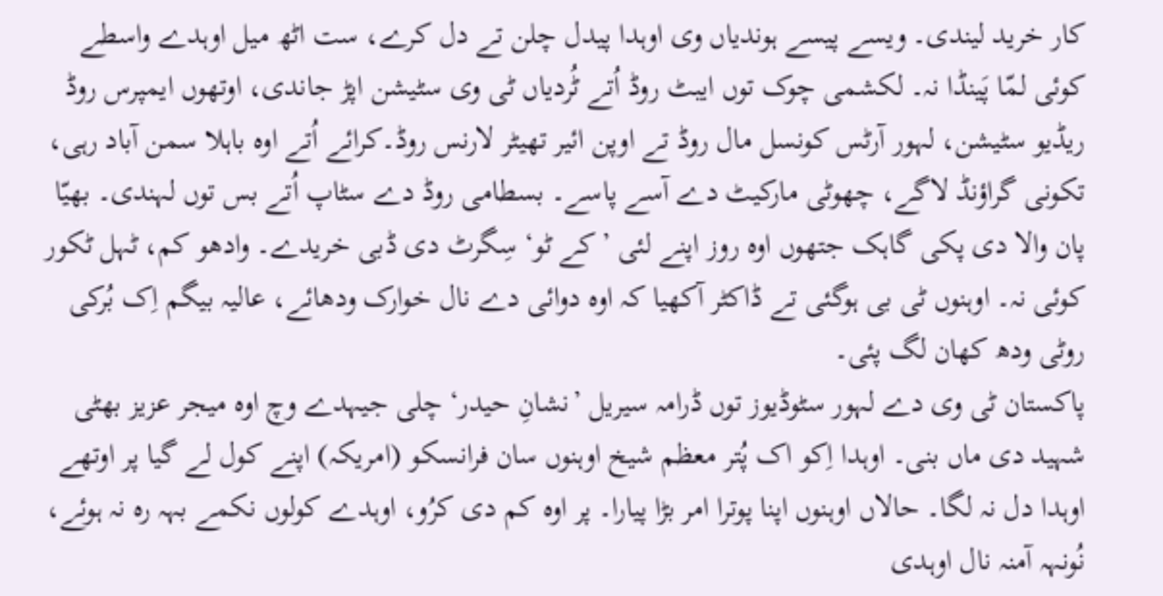کار خرید لیندی۔ ویسے پیسے ہوندیاں وی اوہدا پیدل چلن تے دل کرے، ست اٹھ میل اوہدے واسطے کوئی لمّا پَینڈا نہ۔ لکشمی چوک توں ایبٹ روڈ اُتے ٹُردیاں ٹی وی سٹیشن اپڑ جاندی، اوتھوں ایمپرس روڈ ریڈیو سٹیشن، لہور آرٹس کونسل مال روڈ تے اوپن ائیر تھیٹر لارنس روڈ۔کرائے اُتے اوہ باہلا سمن آباد رہی، تکونی گراؤنڈ لاگے، چھوٹی مارکیٹ دے آسے پاسے۔ بسطامی روڈ دے سٹاپ اُتے بس توں لہندی۔ بھیّا پان والا دی پکی گاہک جتھوں اوہ روز اپنے لئی ’کے ٹو‘ سِگرٹ دی ڈبی خریدے۔ وادھو کم، ٹہل ٹکور کوئی نہ۔ اوہنوں ٹی بی ہوگئی تے ڈاکٹر آکھیا کہ اوہ دوائی دے نال خوارک ودھائے، عالیہ بیگم اِک بُرکی روٹی ودھ کھان لگ پئی۔
پاکستان ٹی وی دے لہور سٹوڈیوز توں ڈرامہ سیریل ’نشانِ حیدر‘ چلی جیہدے وچ اوہ میجر عزیز بھٹی شہید دی ماں بنی۔ اوہدا اِکو اک پُتر معظم شیخ اوہنوں سان فرانسکو (امریکہ) اپنے کول لے گیا پر اوتھے اوہدا دل نہ لگا۔ حالاں اوہنوں اپنا پوترا امر بڑا پیارا۔ پر اوہ کم دی کرُو، اوہدے کولوں نکمے بہہ رہ نہ ہوئے، نُونہہ آمنہ نال اوہدی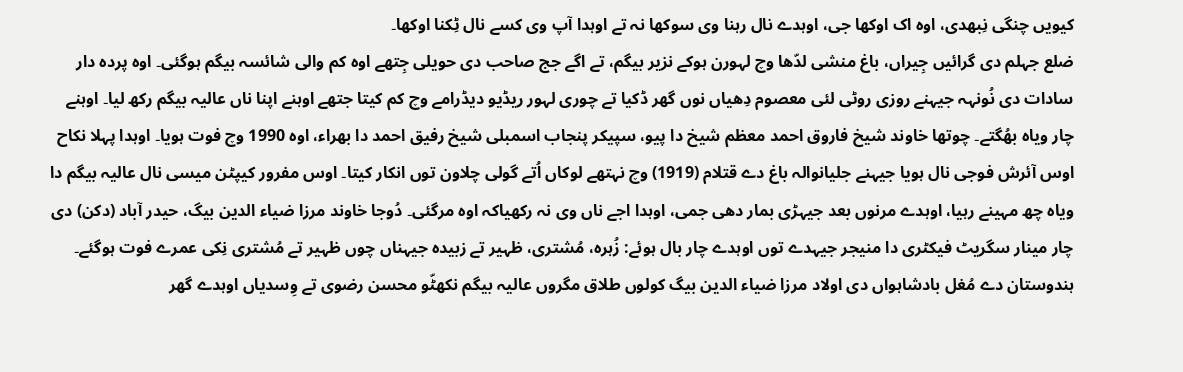کیویں چنگی نِبھدی، اوہ اک اوکھا جی، اوہدے نال رہنا وی سوکھا نہ تے اوہدا آپ وی کسے نال ٹِکنا اوکھا۔
ضلع جہلم دی گرائیں جِیراں، باغ منشی لدّھا وچ لہورن ہوکے نزیر بیگم، تے اگے جج صاحب دی حویلی جِتھے اوہ کم والی شائسہ بیگم ہوگئی۔ اوہ پردہ دار سادات دی نُونہہ جیہنے روزی روٹی لئی معصوم دِھیاں نوں گھر ڈکیا تے چوری لہور ریڈیو دیڈرامے وچ کم کیتا جتھے اوہنے اپنا ناں عالیہ بیگم رکھ لیا۔ اوہنے چار ویاہ بھُگتے۔ چوتھا خاوند شیخ فاروق احمد معظم شیخ دا پیو، سپیکر پنجاب اسمبلی شیخ رفیق احمد دا بھراء، اوہ 1990 وچ فوت ہویا۔ اوہدا پہلا نکاح اوس آئرش فوجی نال ہویا جیہنے جلیانوالہ باغ دے قتلام (1919) وچ نہتھے لوکاں اُتے گولی چلاون توں انکار کیتا۔ اوس مفرور کیپٹن میسی نال عالیہ بیگم دا ویاہ چھ مہینے رہیا، اوہدے مرنوں بعد جیہڑی بمار دھی جمی، اوہدا اجے ناں وی نہ رکھیاکہ اوہ مرگئی۔ دُوجا خاوند مرزا ضیاء الدین بیگ، حیدر آباد (دکن) دی چار مینار سگریٹ فیکٹری دا منیجر جیہدے توں اوہدے چار بال ہوئے: زُہرہ، مُشتری، ظہیر تے زبیدہ جیہناں چوں ظہیر تے مُشتری نِکی عمرے فوت ہوگئے۔
ہندوستان دے مُغل بادشاہواں دی اولاد مرزا ضیاء الدین بیگ کولوں طلاق مگروں عالیہ بیگم نکھٹّو محسن رضوی تے وِسدیاں اوہدے گھر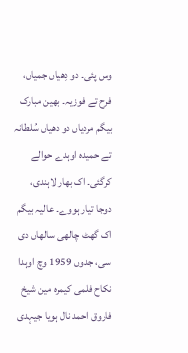وس پئی۔ دو دِھیاں جمیاں، فرح تے فوزیہ۔ بھین مبارک بیگم مردیاں دو دھیاں سُلطانہ تے حمیدہ اوہدے حوالے کرگئی۔ اک بھار لاہندی، دوجا تیار ہووے۔ عالیہ بیگم اک گھٹ چالھی سالھاں دی سی، جدوں 1959 وچ اوہدا نکاح فلمی کیمرہ مین شیخ فاروق احمد نال ہویا جیہدی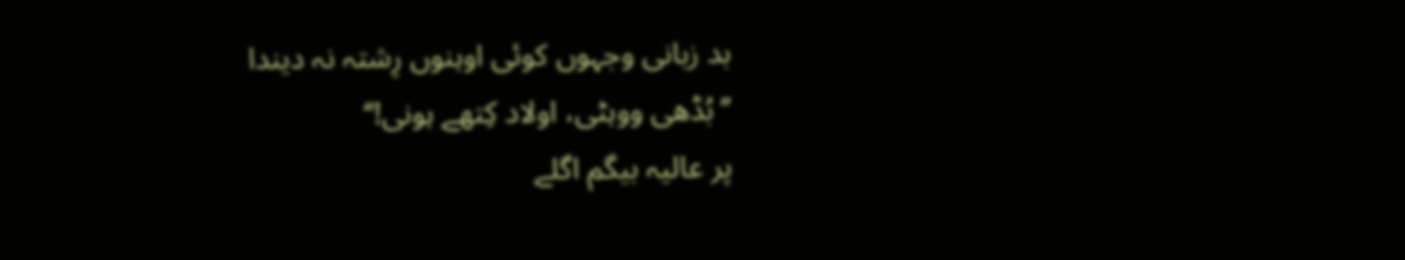بد زبانی وجہوں کوئی اوہنوں رِشتہ نہ دیندا
’’بُڈھی ووہٹی، اولاد کِتھے ہونی!‘‘
پر عالیہ بیگم اگلے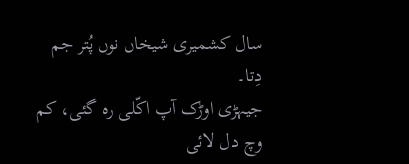سال کشمیری شیخاں نوں پُتر جم دِتا۔
جیہڑی اوڑک آپ اکّلی رہ گئی، کم وچ دل لائی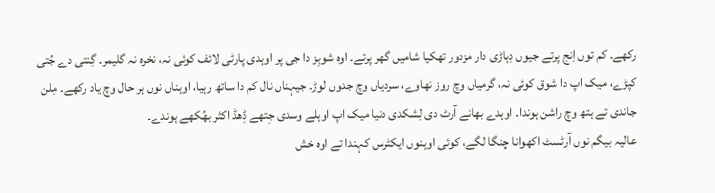رکھے۔ کم توں اِنج پرتے جیوں دِہاڑی دار مزدور تھکیا شامیں گھر پرتے۔ اوہ شوبِز دا جی پر اوہدی پارٹی لائف کوئی نہ، نخرہ نہ گلیمر۔ گِنتی دے جُتی کپڑے، میک اپ دا شوق کوئی نہ، گرمیاں وچ روز نھاوے، سردیاں وچ جدوں لوڑ۔ جیہناں نال کم دا ساتھ رہیا، اوہناں نوں ہر حال وچ یاد رکھے۔ مِلن جاندی تے ہتھ وچ راشن ہوندا۔ اوہدے بھانے آرٹ دی لِشکدی دنیا میک اپ اوہلے وسدی جِتھے ڈِھڈ اکثر بھُکھے ہوندے۔
عالیہ بیگم نوں آرٹسٹ اکھوانا چنگا لگے، کوئی اوہنوں ایکٹرس کہندا تے اوہ خش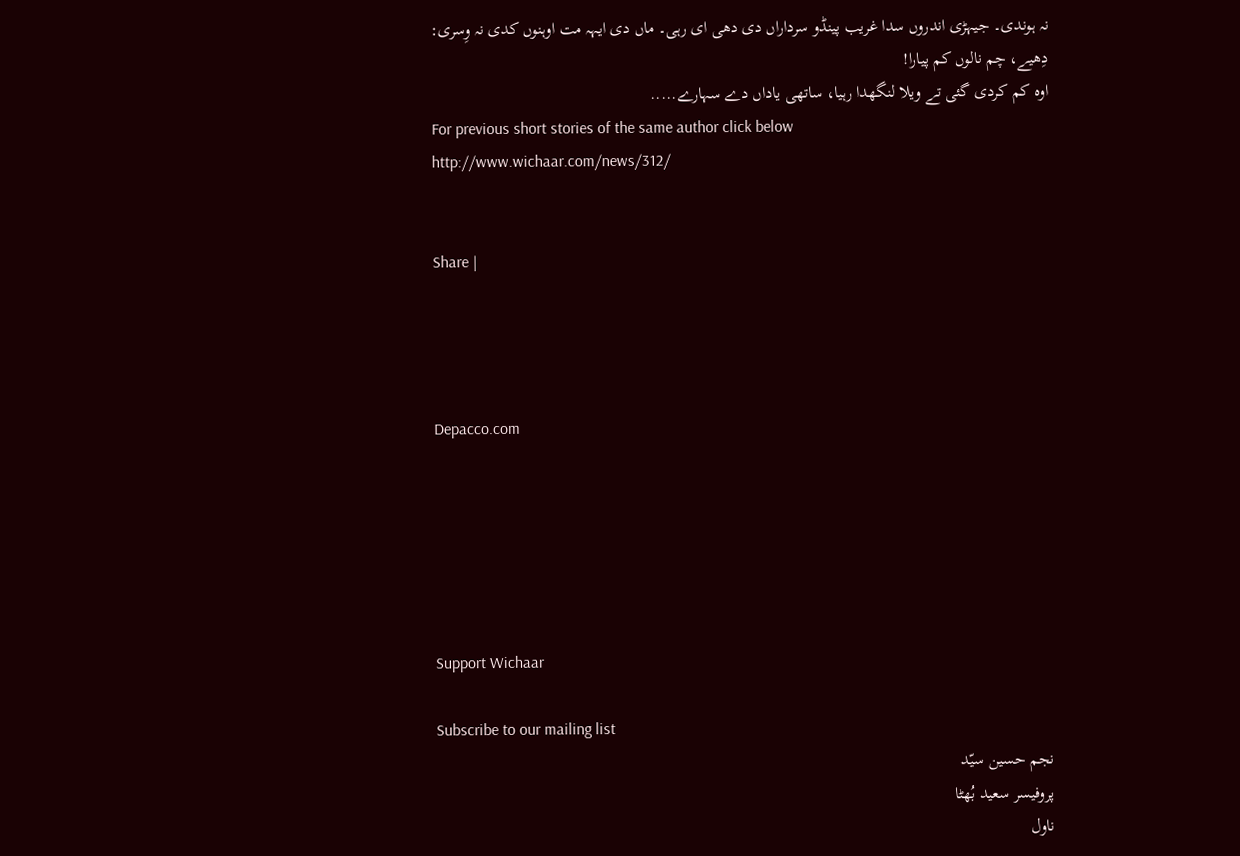نہ ہوندی۔ جیہڑی اندروں سدا غریب پینڈو سرداراں دی دھی ای رہی۔ ماں دی ایہہ مت اوہنوں کدی نہ وِسری:
دِھیے، چم نالوں کم پیارا!
اوہ کم کردی گئی تے ویلا لنگھدا رہیا، ساتھی یاداں دے سہارے.....
For previous short stories of the same author click below
http://www.wichaar.com/news/312/


Share |




Depacco.com






Support Wichaar

Subscribe to our mailing list
نجم حسین سیّد
پروفیسر سعید بُھٹا
ناول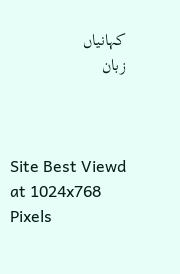کہانیاں
زبان



Site Best Viewd at 1024x768 Pixels